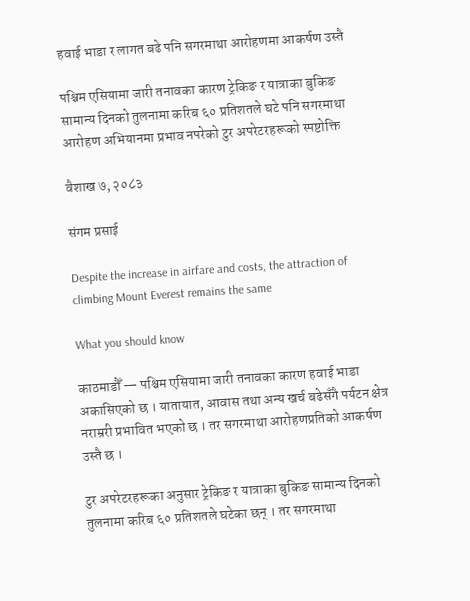हवाई भाडा र लागत बढे पनि सगरमाथा आरोहणमा आकर्षण उस्तै

पश्चिम एसियामा जारी तनावका कारण ट्रेकिङ र यात्राका बुकिङ सामान्य दिनको तुलनामा करिब ६० प्रतिशतले घटे पनि सगरमाथा आरोहण अभियानमा प्रभाव नपरेको टुर अपरेटरहरूको स्पष्टोक्ति

वैशाख ७, २०८३

संगम प्रसाई

Despite the increase in airfare and costs, the attraction of climbing Mount Everest remains the same

What you should know

काठमाडौँ — पश्चिम एसियामा जारी तनावका कारण हवाई भाडा अकासिएको छ । यातायात, आवास तथा अन्य खर्च बढेसँगै पर्यटन क्षेत्र नराम्ररी प्रभावित भएको छ । तर सगरमाथा आरोहणप्रतिको आकर्षण उस्तै छ ।

टुर अपरेटरहरूका अनुसार ट्रेकिङ र यात्राका बुकिङ सामान्य दिनको तुलनामा करिब ६० प्रतिशतले घटेका छन् । तर सगरमाथा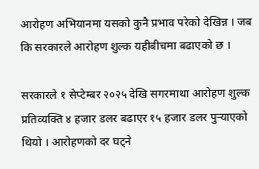आरोहण अभियानमा यसको कुनै प्रभाव परेको देखिन्न । जब कि सरकारले आरोहण शुल्क यहीबीचमा बढाएको छ ।

सरकारले १ सेप्टेम्बर २०२५ देखि सगरमाथा आरोहण शुल्क प्रतिव्यक्ति ४ हजार डलर बढाएर १५ हजार डलर पुर्‍याएको थियो । आरोहणको दर घट्ने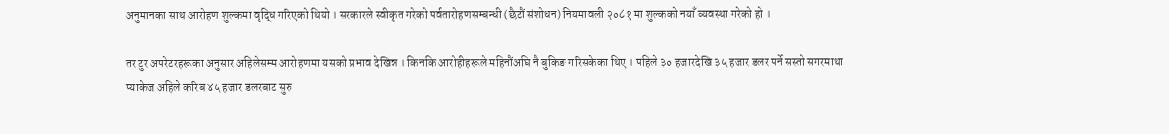अनुमानका साथ आरोहण शुल्कमा वृद्धि गरिएको थियो । सरकारले स्वीकृत गरेको पर्वतारोहणसम्बन्धी (छैटौं संशोधन) नियमावली २०८१ मा शुल्कको नयाँ व्यवस्था गरेको हो ।

तर टुर अपरेटरहरूका अनुसार अहिलेसम्म आरोहणमा यसको प्रभाव देखिन्न । किनकि आरोहीहरूले महिनौंअघि नै बुकिङ गरिसकेका थिए । पहिले ३० हजारदेखि ३५ हजार डलर पर्ने सस्तो सगरमाथा प्याकेज अहिले करिब ४५ हजार डलरबाट सुरु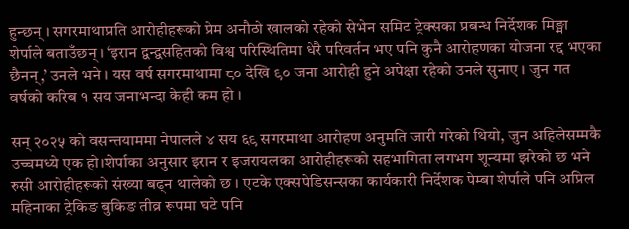हुन्छन् । सगरमाथाप्रति आरोहीहरूको प्रेम अनौठो खालको रहेको सेभेन समिट ट्रेक्सका प्रबन्ध निर्देशक मिङ्मा शेर्पाले बताउँछन् । ‘इरान द्वन्द्वसहितको विश्व परिस्थितिमा धेरै परिवर्तन भए पनि कुनै आरोहणका योजना रद्द भएका छैनन्,’ उनले भने । यस वर्ष सगरमाथामा ८० देखि ९० जना आरोही हुने अपेक्षा रहेको उनले सुनाए । जुन गत वर्षको करिब १ सय जनाभन्दा केही कम हो ।

सन् २०२५ को वसन्तयाममा नेपालले ४ सय ६९ सगरमाथा आरोहण अनुमति जारी गरेको थियो, जुन अहिलेसम्मकै उच्चमध्ये एक हो।शेर्पाका अनुसार इरान र इजरायलका आरोहीहरूको सहभागिता लगभग शून्यमा झरेको छ भने रुसी आरोहीहरूको संख्या बढ्न थालेको छ । एटके एक्सपेडिसन्सका कार्यकारी निर्देशक पेम्बा शेर्पाले पनि अप्रिल महिनाका ट्रेकिङ बुकिङ तीव्र रूपमा घटे पनि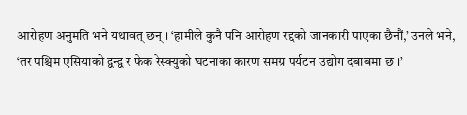आरोहण अनुमति भने यथावत् छन् । ‘हामीले कुनै पनि आरोहण रद्दको जानकारी पाएका छैनौं,’ उनले भने, ‘तर पश्चिम एसियाको द्वन्द्व र फेक रेस्क्युको घटनाका कारण समग्र पर्यटन उद्योग दबाबमा छ ।’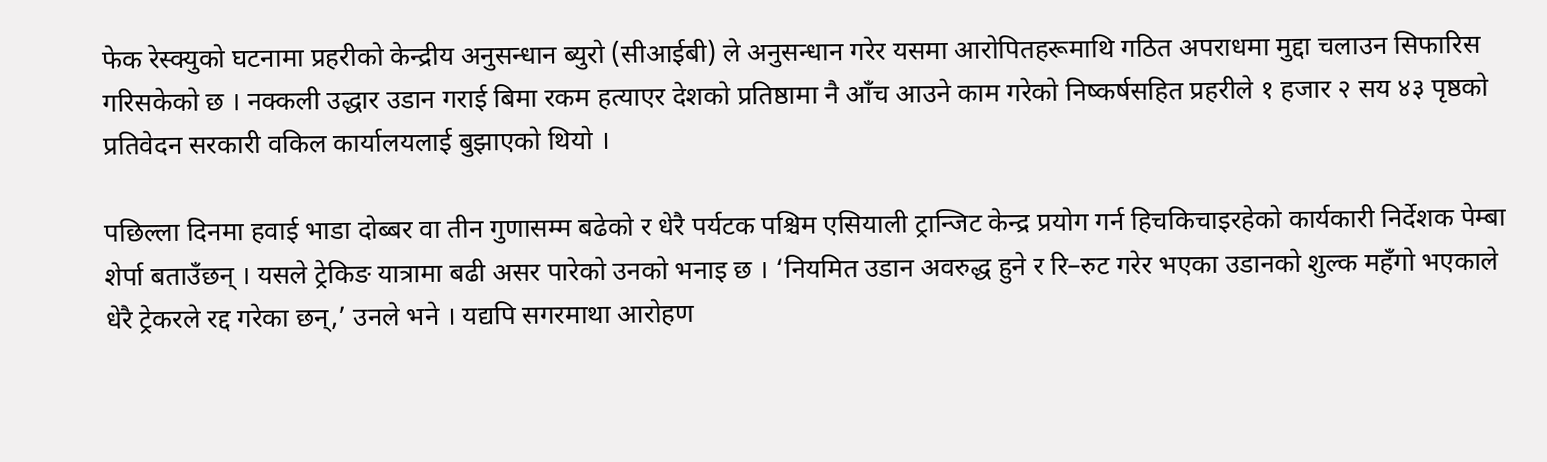फेक रेस्क्युको घटनामा प्रहरीको केन्द्रीय अनुसन्धान ब्युरो (सीआईबी) ले अनुसन्धान गरेर यसमा आरोपितहरूमाथि गठित अपराधमा मुद्दा चलाउन सिफारिस गरिसकेको छ । नक्कली उद्धार उडान गराई बिमा रकम हत्याएर देशको प्रतिष्ठामा नै आँच आउने काम गरेको निष्कर्षसहित प्रहरीले १ हजार २ सय ४३ पृष्ठको प्रतिवेदन सरकारी वकिल कार्यालयलाई बुझाएको थियो ।

पछिल्ला दिनमा हवाई भाडा दोब्बर वा तीन गुणासम्म बढेको र धेरै पर्यटक पश्चिम एसियाली ट्रान्जिट केन्द्र प्रयोग गर्न हिचकिचाइरहेको कार्यकारी निर्देशक पेम्बा शेर्पा बताउँछन् । यसले ट्रेकिङ यात्रामा बढी असर पारेको उनको भनाइ छ । ‘नियमित उडान अवरुद्ध हुने र रि–रुट गरेर भएका उडानको शुल्क महँगो भएकाले धेरै ट्रेकरले रद्द गरेका छन्,’ उनले भने । यद्यपि सगरमाथा आरोहण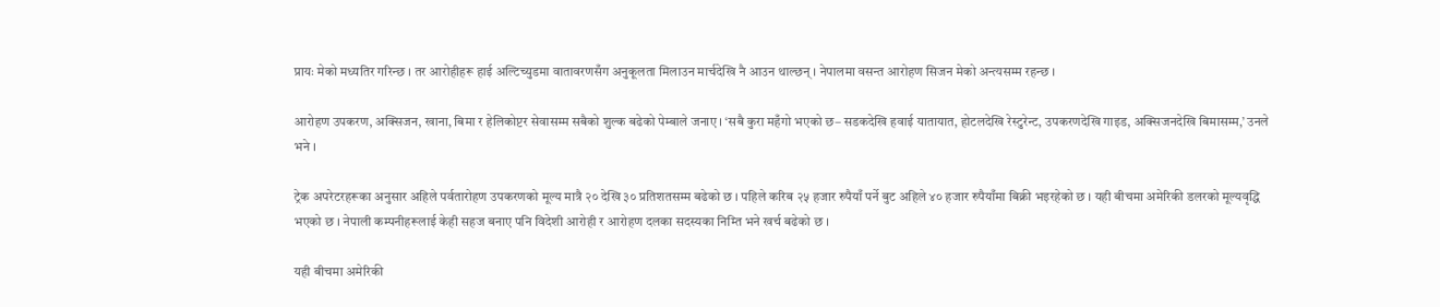प्रायः मेको मध्यतिर गरिन्छ । तर आरोहीहरू हाई अल्टिच्युडमा वातावरणसँग अनुकूलता मिलाउन मार्चदेखि नै आउन थाल्छन् । नेपालमा वसन्त आरोहण सिजन मेको अन्त्यसम्म रहन्छ ।

आरोहण उपकरण, अक्सिजन, खाना, बिमा र हेलिकोप्टर सेवासम्म सबैको शुल्क बढेको पेम्बाले जनाए । ‘सबै कुरा महँगो भएको छ– सडकदेखि हवाई यातायात, होटलदेखि रेस्टुरेन्ट, उपकरणदेखि गाइड, अक्सिजनदेखि बिमासम्म,’ उनले भने ।

ट्रेक अपरेटरहरूका अनुसार अहिले पर्वतारोहण उपकरणको मूल्य मात्रै २० देखि ३० प्रतिशतसम्म बढेको छ । पहिले करिब २५ हजार रुपैयाँ पर्ने बुट अहिले ४० हजार रुपैयाँमा बिक्री भइरहेको छ । यही बीचमा अमेरिकी डलरको मूल्यवृद्धि भएको छ । नेपाली कम्पनीहरूलाई केही सहज बनाए पनि विदेशी आरोही र आरोहण दलका सदस्यका निम्ति भने खर्च बढेको छ ।

यही बीचमा अमेरिकी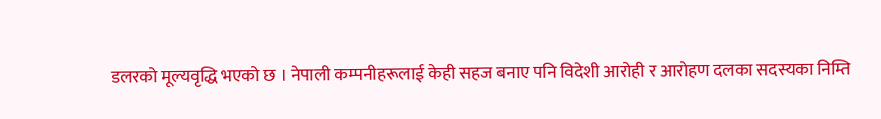डलरको मूल्यवृद्धि भएको छ । नेपाली कम्पनीहरूलाई केही सहज बनाए पनि विदेशी आरोही र आरोहण दलका सदस्यका निम्ति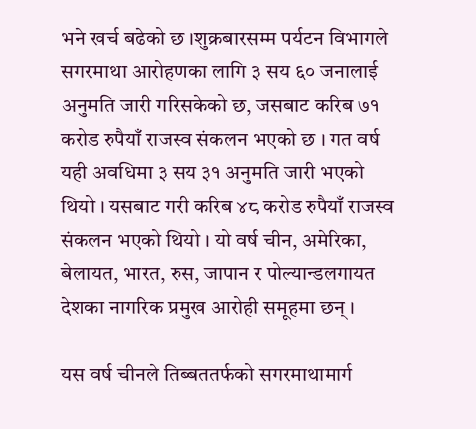भने खर्च बढेको छ ।शुक्रबारसम्म पर्यटन विभागले सगरमाथा आरोहणका लागि ३ सय ६० जनालाई अनुमति जारी गरिसकेको छ, जसबाट करिब ७१ करोड रुपैयाँ राजस्व संकलन भएको छ । गत वर्ष यही अवधिमा ३ सय ३१ अनुमति जारी भएको थियो । यसबाट गरी करिब ४८ करोड रुपैयाँ राजस्व संकलन भएको थियो । यो वर्ष चीन, अमेरिका, बेलायत, भारत, रुस, जापान र पोल्यान्डलगायत देशका नागरिक प्रमुख आरोही समूहमा छन् ।

यस वर्ष चीनले तिब्बततर्फको सगरमाथामार्ग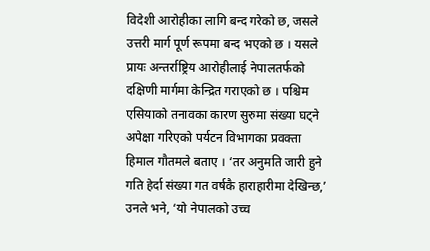विदेशी आरोहीका लागि बन्द गरेको छ, जसले उत्तरी मार्ग पूर्ण रूपमा बन्द भएको छ । यसले प्रायः अन्तर्राष्ट्रिय आरोहीलाई नेपालतर्फको दक्षिणी मार्गमा केन्द्रित गराएको छ । पश्चिम एसियाको तनावका कारण सुरुमा संख्या घट्ने अपेक्षा गरिएको पर्यटन विभागका प्रवक्ता हिमाल गौतमले बताए । ‘तर अनुमति जारी हुने गति हेर्दा संख्या गत वर्षकै हाराहारीमा देखिन्छ,’ उनले भने, ‘यो नेपालको उच्च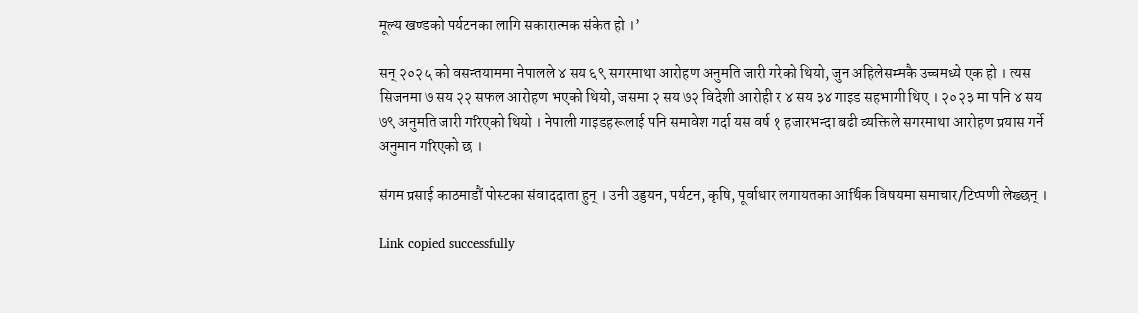मूल्य खण्डको पर्यटनका लागि सकारात्मक संकेत हो ।’

सन् २०२५ को वसन्तयाममा नेपालले ४ सय ६९ सगरमाथा आरोहण अनुमति जारी गरेको थियो, जुन अहिलेसम्मकै उच्चमध्ये एक हो । त्यस सिजनमा ७ सय २२ सफल आरोहण भएको थियो, जसमा २ सय ७२ विदेशी आरोही र ४ सय ३४ गाइड सहभागी थिए । २०२३ मा पनि ४ सय ७९ अनुमति जारी गरिएको थियो । नेपाली गाइडहरूलाई पनि समावेश गर्दा यस वर्ष १ हजारभन्दा बढी व्यक्तिले सगरमाथा आरोहण प्रयास गर्ने अनुमान गरिएको छ ।

संगम प्रसाई काठमाडौं पोस्टका संवाददाता हुन् । उनी उड्डयन, पर्यटन, कृषि, पूर्वाधार लगायतका आर्थिक विषयमा समाचार/टिप्पणी लेख्छन् ।

Link copied successfully